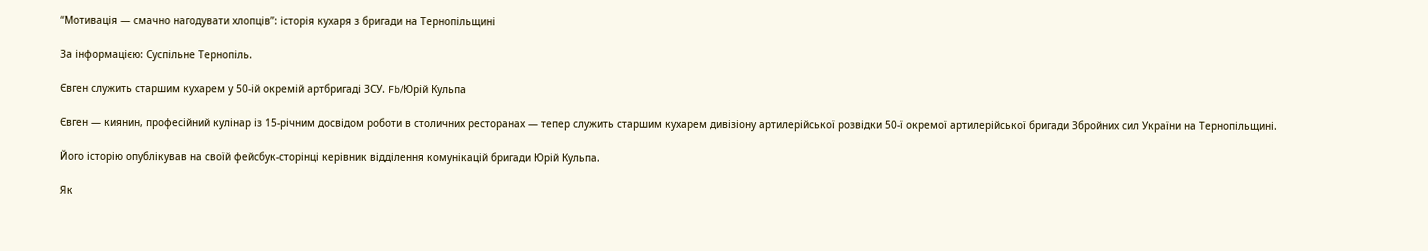“Мотивація — смачно нагодувати хлопців”: історія кухаря з бригади на Тернопільщині

За інформацією: Суспільне Тернопіль.

Євген служить старшим кухарем у 50-ій окремій артбригаді ЗСУ. Fb/Юрій Кульпа

Євген — киянин, професійний кулінар із 15-річним досвідом роботи в столичних ресторанах — тепер служить старшим кухарем дивізіону артилерійської розвідки 50-ї окремої артилерійської бригади Збройних сил України на Тернопільщині.

Його історію опублікував на своїй фейсбук-сторінці керівник відділення комунікацій бригади Юрій Кульпа.

Як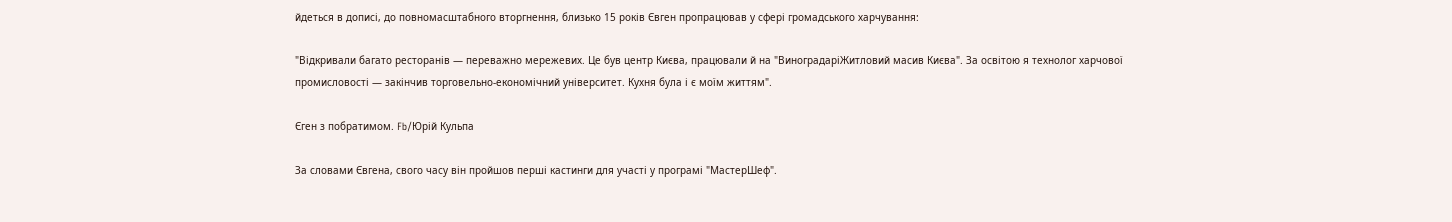йдеться в дописі, до повномасштабного вторгнення, близько 15 років Євген пропрацював у сфері громадського харчування:

"Відкривали багато ресторанів — переважно мережевих. Це був центр Києва, працювали й на "ВиноградаріЖитловий масив Києва". За освітою я технолог харчової промисловості — закінчив торговельно-економічний університет. Кухня була і є моїм життям".

Єген з побратимом. Fb/Юрій Кульпа

За словами Євгена, свого часу він пройшов перші кастинги для участі у програмі "МастерШеф".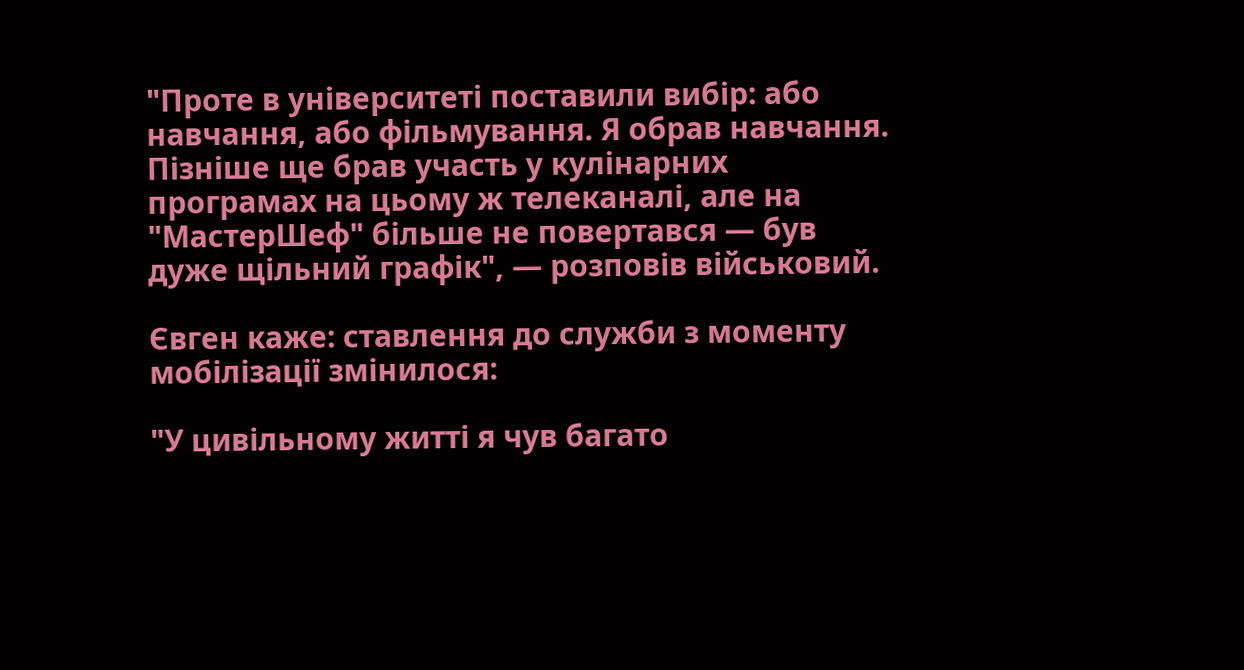"Проте в університеті поставили вибір: або навчання, або фільмування. Я обрав навчання. Пізніше ще брав участь у кулінарних програмах на цьому ж телеканалі, але на "МастерШеф" більше не повертався — був дуже щільний графік", — розповів військовий.

Євген каже: ставлення до служби з моменту мобілізації змінилося:

"У цивільному житті я чув багато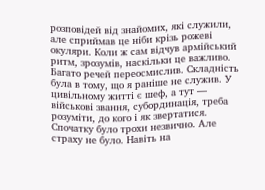розповідей від знайомих, які служили, але сприймав це ніби крізь рожеві окуляри. Коли ж сам відчув армійський ритм, зрозумів, наскільки це важливо. Багато речей переосмислив. Складність була в тому, що я раніше не служив. У цивільному житті є шеф, а тут — військові звання, субординація, треба розуміти, до кого і як звертатися. Спочатку було трохи незвично. Але страху не було. Навіть на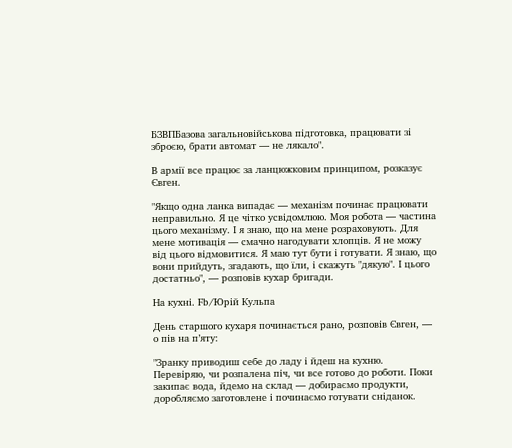БЗВПБазова загальновійськова підготовка, працювати зі зброєю, брати автомат — не лякало".

В армії все працює за ланцюжковим принципом, розказує Євген.

"Якщо одна ланка випадає — механізм починає працювати неправильно. Я це чітко усвідомлюю. Моя робота — частина цього механізму. І я знаю, що на мене розраховують. Для мене мотивація — смачно нагодувати хлопців. Я не можу від цього відмовитися. Я маю тут бути і готувати. Я знаю, що вони прийдуть, згадають, що їли, і скажуть "дякую". І цього достатньо", — розповів кухар бригади.

На кухні. Fb/Юрій Кульпа

День старшого кухаря починається рано, розповів Євген, — о пів на п’яту:

"Зранку приводиш себе до ладу і йдеш на кухню. Перевіряю, чи розпалена піч, чи все готово до роботи. Поки закипає вода, йдемо на склад — добираємо продукти, доробляємо заготовлене і починаємо готувати сніданок.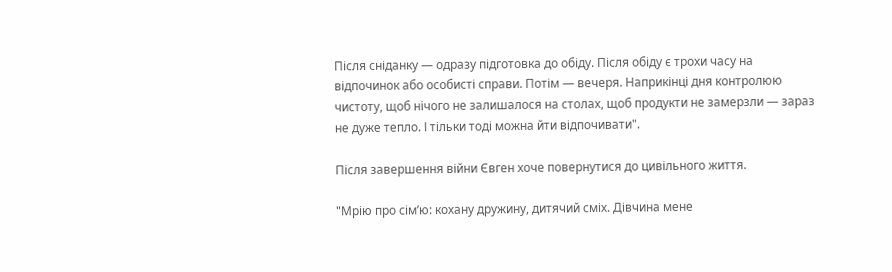Після сніданку — одразу підготовка до обіду. Після обіду є трохи часу на відпочинок або особисті справи. Потім — вечеря. Наприкінці дня контролюю чистоту, щоб нічого не залишалося на столах, щоб продукти не замерзли — зараз не дуже тепло. І тільки тоді можна йти відпочивати".

Після завершення війни Євген хоче повернутися до цивільного життя.

"Мрію про сім’ю: кохану дружину, дитячий сміх. Дівчина мене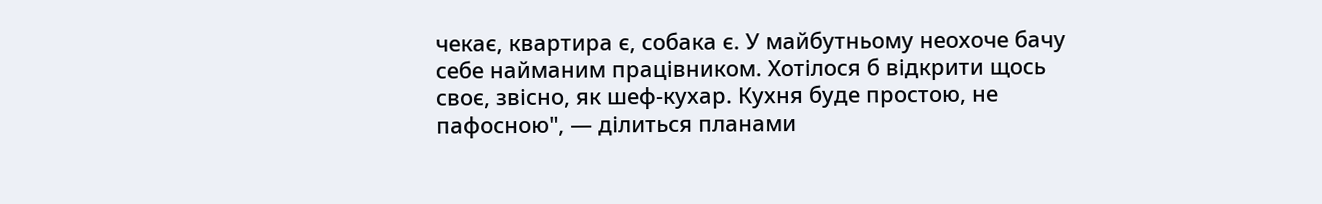чекає, квартира є, собака є. У майбутньому неохоче бачу себе найманим працівником. Хотілося б відкрити щось своє, звісно, як шеф-кухар. Кухня буде простою, не пафосною", — ділиться планами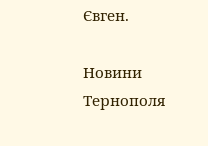Євген.

Новини Тернополя